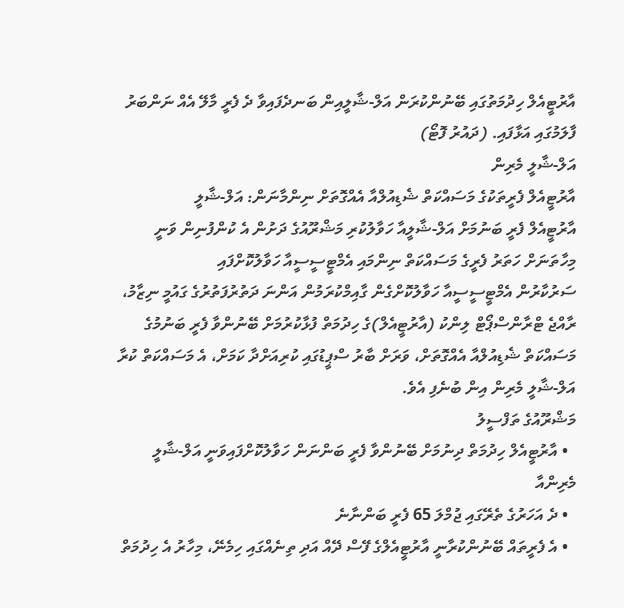އާރުޓީއެލް ހިދުމަތުގައި ބޭނުންކުރަން އަލް-ޝާލީއިން ބަނދެފައިވާ ދެ ފެރީ މާލޭ އެއް ނަންބަރު ފާލަމުގައި އަޅާފައި. (ދައުރު ފޮޓޯ)
އަލް-ޝާލީ މެރިން
އާރުޓީއެލް ފެރީތަކުގެ މަސައްކަތް ޝެޑިއުލްއާ އެއްގޮތަށް ނިންމާނަން: އަލް-ޝާލީ
އާރުޓީއެލް ފެރީ ބަނުމަށް އަލް-ޝާލީއާ ހަވާލުކުރި މަޝްރޫއުގެ ދަށުން އެ ކުންފުނިން ވަނީ މިހާތަނަށް ހަތަރު ފެރީގެ މަސައްކަތް ނިންމައި އެމްޓީސީސީއާ ހަވާލުކޮށްފައި
ސަރުކާރުން އެމްޓީސީސީއާ ހަވާލުކޮށްގެން ގާއިމްކުރަމުން އަންނަ ދަތުރުފަތުރުގެ ގައުމީ ނިޒާމު، ރާއްޖެ ޓްރާންސްޕޯޓް ލިންކު (އާރުޓީއެލް)ގެ ހިދުމަތް ފުޅާކުރުމަށް ބޭނުންވާ ފެރީ ބަނުމުގެ މަސައްކަތް ޝެޑިއުލްއާ އެއްގޮތަށް، ވަރަށް ބާރު ސްޕީޑުގައި ކުރިއަށްދާ ކަމަށް، އެ މަސައްކަތް ކުރާ އަލް-ޝާލީ މެރިން އިން ބުނެފި އެވެ.
މަޝްރޫއުގެ ތަފްސީލު
  • އާރުޓީއެލް ހިދުމަތް ދިނުމަށް ބޭނުންވާ ފެރީ ބަންނަން ހަވާލުކޮށްފައިވަނީ އަލް-ޝާލީ މެރިންއާ
  • ދެ އަހަރުގެ ތެރޭގައި ޖުމްލަ 65 ފެރީ ބަންނާނެ
  • އެ ފެރީތައް ބޭނުންކުރާނީ އާރުޓީއެލްގެ ފޭސް ދޭއް އަދި ތިނެއްގައި ހިމެނޭ، މިހާރު އެ ހިދުމަތް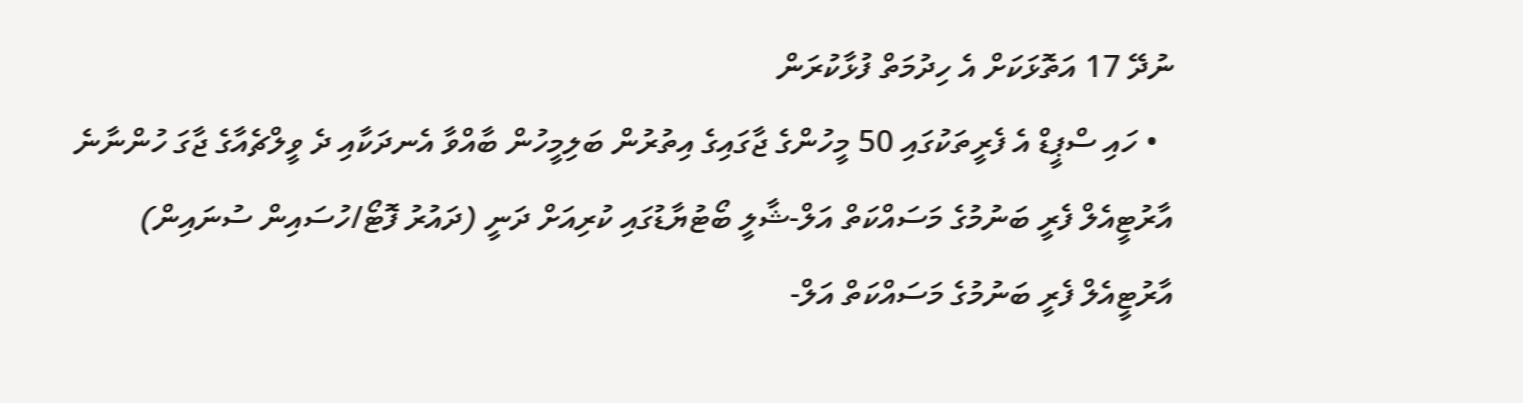ނުދޭ 17 އަތޮޅަކަށް އެ ހިދުމަތް ފުޅާކުރަން
  • ހައި ސްޕީޑް އެ ފެރީތަކުގައި 50 މީހުންގެ ޖާގައިގެ އިތުރުން ބަލިމީހުން ބާއްވާ އެނދަކާއި ދެ ވީލްޗެއާގެ ޖާގަ ހުންނާނެ
އާރުޓީއެލް ފެރީ ބަނުމުގެ މަސައްކަތް އަލް-ޝާލީ ބޯޓުޔާޑުގައި ކުރިއަށް ދަނީ (ދައުރު ފޮޓޯ/ހުސައިން ސުނައިން)
އާރުޓީއެލް ފެރީ ބަނުމުގެ މަސައްކަތް އަލް-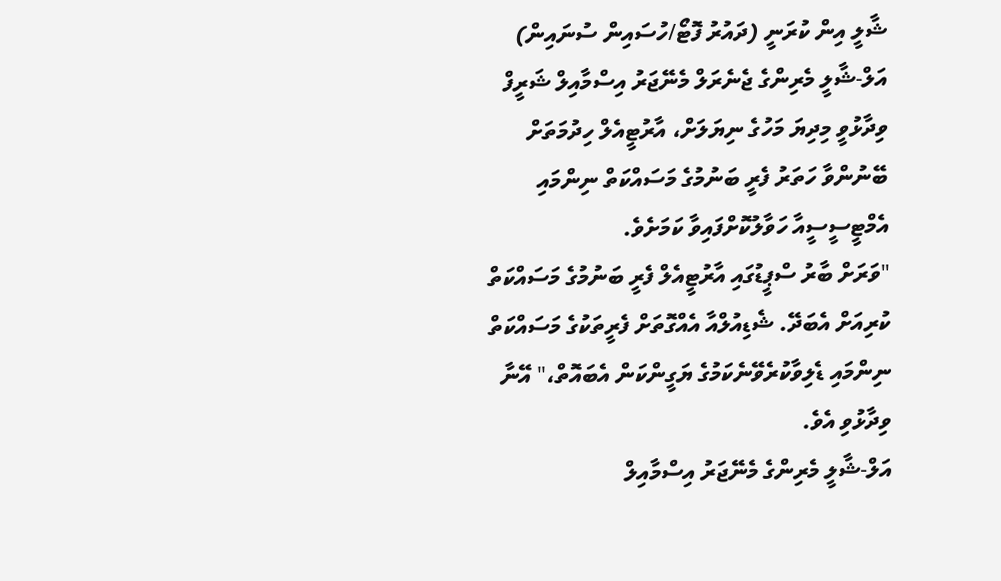ޝާލީ އިން ކުރަނީ (ދައުރު ފޮޓޯ/ހުސައިން ސުނައިން)
އަލް-ޝާލީ މެރިންގެ ޖެނެރަލް މެނޭޖަރު އިސްމާއިލް ޝަރީފް ވިދާޅުވީ މިދިޔަ މަހުގެ ނިޔަލަށް، އާރުޓީއެލް ހިދުމަތަށް ބޭނުންވާ ހަތަރު ފެރީ ބަނުމުގެ މަސައްކަތް ނިންމައި އެމްޓީސީސީއާ ހަވާލުކޮށްފައިވާ ކަމަށެވެ.
"ވަރަށް ބާރު ސްޕީޑުގައި އާރުޓީއެލް ފެރީ ބަނުމުގެ މަސައްކަތް ކުރިއަށް އެބަދޭ. ޝެޑިއުލްއާ އެއްގޮތަށް ފެރީތަކުގެ މަސައްކަތް ނިންމައި ޑެލިވާކުރެވޭނެކަމުގެ ޔަގީންކަން އެބައޮތް،" އޭނާ ވިދާޅުވި އެވެ.
އަލް-ޝާލީ މެރިންގެ މެނޭޖަރު އިސްމާއިލް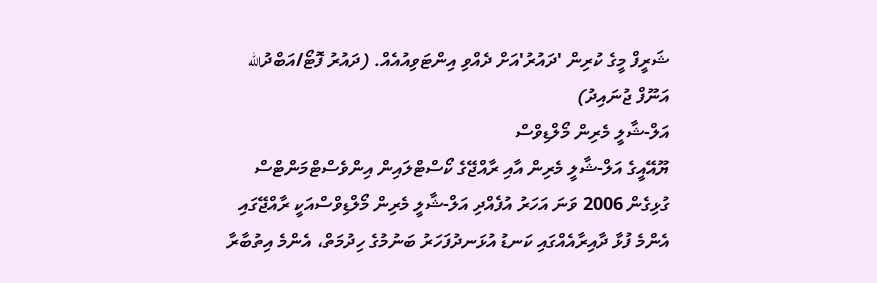ޝަރީފް މީގެ ކުރިން 'ދައުރު'އަށް ދެއްވި އިންޓަވިއުއެއް. (ދައުރު ފޮޓޯ/އަބްދުالله އަނޫފް ޖުނައިދު)
އަލް-ޝާލީ މެރިން މޯލްޑިވްސް
ޔޫއޭއީގެ އަލް-ޝާލީ މެރިން އާއި ރާއްޖޭގެ ކޯސްޓްލައިން އިންވެސްޓްމަންޓްސް ގުޅިގެން 2006 ވަނަ އަހަރު އުފެއްދި އަލް-ޝާލީ މެރިން މޯލްޑިވްސްއަކީ ރާއްޖޭގައި އެންމެ ފުޅާ ދާއިރާއެއްގައި ކަނޑު އުޅަނދުފަހަރު ބަނުމުގެ ހިދުމަތް، އެންމެ އިތުބާރާ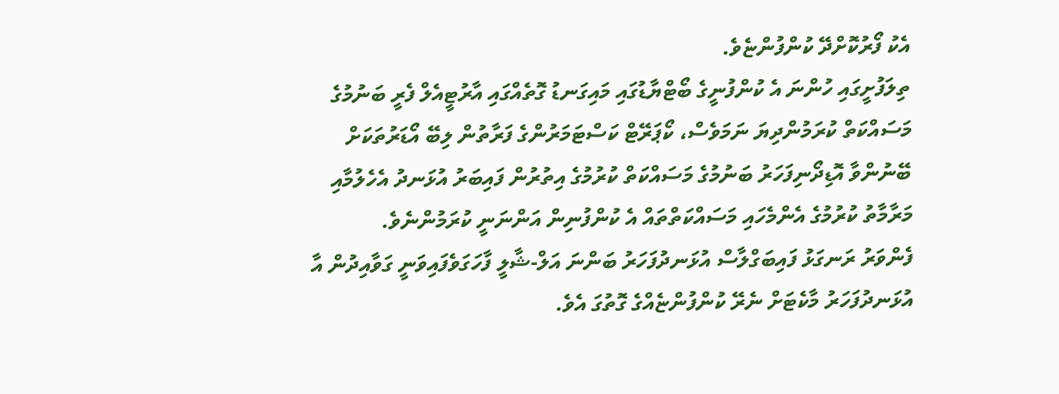އެކު ފޯރުކޮށްދޭ ކުންފުންޏެވެ.
ތިލަފުށީގައި ހުންނަ އެ ކުންފުނީގެ ބޯޓްޔާޑުގައި މައިގަނޑު ގޮތެއްގައި އާރުޓީއެލް ފެރީ ބަނުމުގެ މަސައްކަތް ކުރަމުންދިޔަ ނަމަވެސް، ކޯޕަރޭޓް ކަސްޓަމަރުންގެ ފަރާތުން ލިބޭ އޯޑަރުތަކަށް ބޭނުންވާ އޮޑިދޯނިފަހަރު ބަނުމުގެ މަސައްކަތް ކުރުމުގެ އިތުރުން ފައިބަރު އުޅަނދު އެހެލުމާއި މަރާމާތު ކުރުމުގެ އެންމެހައި މަސައްކަތްތައް އެ ކުންފުނިން އަންނަނީ ކުރަމުންނެވެ.
ފެންވަރު ރަނގަޅު ފައިބަގްލާސް އުޅަނދުފަހަރު ބަންނަ އަލް-ޝާލީ ފާހަގަވެފައިވަނީ ގަވާއިދުން އާ އުޅަނދުފަހަރު މާކެޓަށް ނެރޭ ކުންފުންޏެއްގެ ގޮތުގަ އެވެ.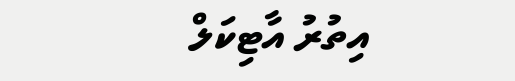އިތުރު އާޓިކަލް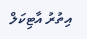އިތުރު އާޓިކަލް